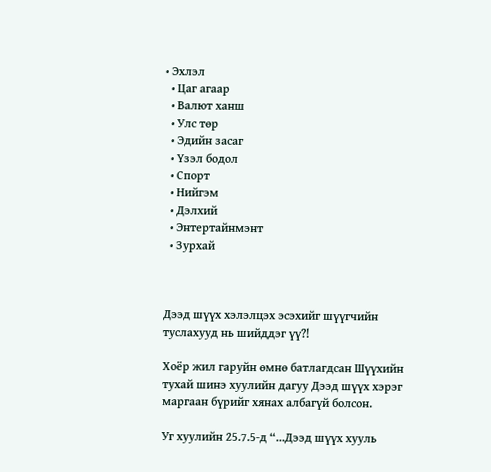• Эхлэл
  • Цаг агаар
  • Валют ханш
  • Улс төр
  • Эдийн засаг
  • Үзэл бодол
  • Спорт
  • Нийгэм
  • Дэлхий
  • Энтертайнмэнт
  • Зурхай



Дээд шүүх хэлэлцэх эсэхийг шүүгчийн туслахууд нь шийддэг үү?!

Хоёр жил гаруйн өмнө батлагдсан Шүүхийн тухай шинэ хуулийн дагуу Дээд шүүх хэрэг маргаан бүрийг хянах албагүй болсон.

Уг хуулийн 25.7.5-д “...Дээд шүүх хууль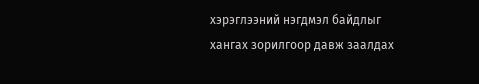хэрэглээний нэгдмэл байдлыг хангах зорилгоор давж заалдах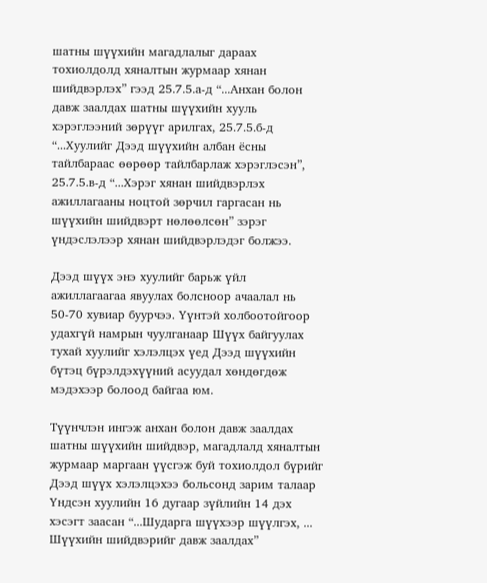шатны шүүхийн магадлалыг дараах тохиолдолд хяналтын журмаар хянан шийдвэрлэх” гээд 25.7.5.а-д “...Анхан болон давж заалдах шатны шүүхийн хууль хэрэглээний зөрүүг арилгах, 25.7.5.б-д “...Хуулийг Дээд шүүхийн албан ёсны тайлбараас өөрөөр тайлбарлаж хэрэглэсэн”, 25.7.5.в-д “...Хэрэг хянан шийдвэрлэх ажиллагааны ноцтой зөрчил гаргасан нь шүүхийн шийдвэрт нөлөөлсөн” зэрэг үндэслэлээр хянан шийдвэрлэдэг болжээ.

Дээд шүүх энэ хуулийг барьж үйл ажиллагаагаа явуулах болсноор ачаалал нь 50-70 хувиар буурчээ. Үүнтэй холбоотойгоор удахгүй намрын чуулганаар Шүүх байгуулах тухай хуулийг хэлэлцэх үед Дээд шүүхийн бүтэц бүрэлдэхүүний асуудал хөндөгдөж мэдэхээр болоод байгаа юм.

Түүнчлэн ингэж анхан болон давж заалдах шатны шүүхийн шийдвэр, магадлалд хяналтын журмаар маргаан үүсгэж буй тохиолдол бүрийг Дээд шүүх хэлэлцэхээ больсонд зарим талаар Үндсэн хуулийн 16 дугаар зүйлийн 14 дэх хэсэгт заасан “...Шударга шүүхээр шүүлгэх, ... Шүүхийн шийдвэрийг давж заалдах”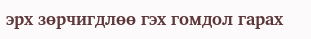эрх зөрчигдлөө гэх гомдол гарах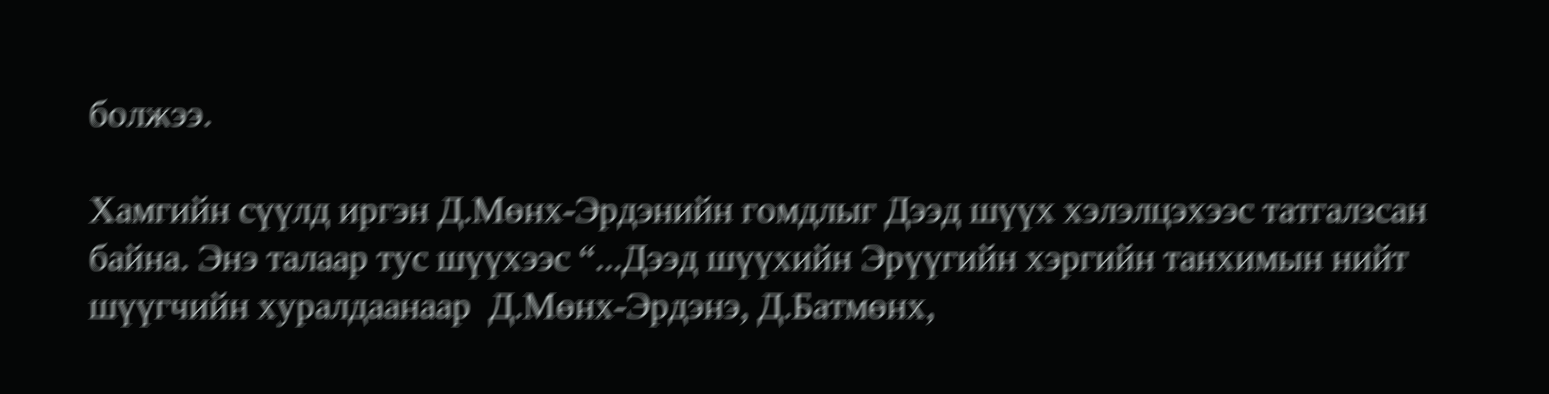болжээ.

Хамгийн сүүлд иргэн Д.Мөнх-Эрдэнийн гомдлыг Дээд шүүх хэлэлцэхээс татгалзсан байна. Энэ талаар тус шүүхээс “...Дээд шүүхийн Эрүүгийн хэргийн танхимын нийт шүүгчийн хуралдаанаар  Д.Мөнх-Эрдэнэ, Д.Батмөнх,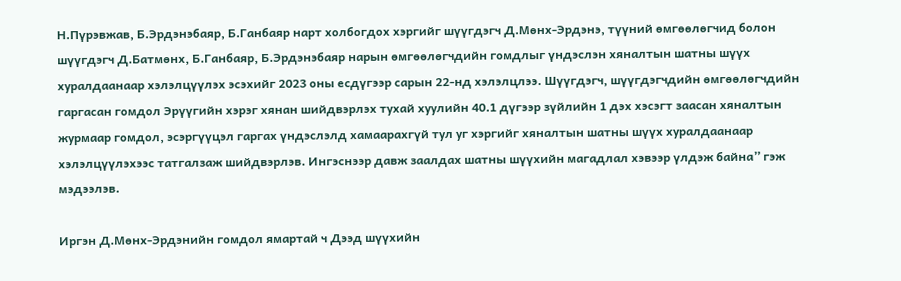Н.Пүрэвжав, Б.Эрдэнэбаяр, Б.Ганбаяр нарт холбогдох хэргийг шүүгдэгч Д.Мөнх-Эрдэнэ, түүний өмгөөлөгчид болон шүүгдэгч Д.Батмөнх, Б.Ганбаяр, Б.Эрдэнэбаяр нарын өмгөөлөгчдийн гомдлыг үндэслэн хяналтын шатны шүүх хуралдаанаар хэлэлцүүлэх эсэхийг 2023 оны есдүгээр сарын 22-нд хэлэлцлээ. Шүүгдэгч, шүүгдэгчдийн өмгөөлөгчдийн гаргасан гомдол Эрүүгийн хэрэг хянан шийдвэрлэх тухай хуулийн 40.1 дүгээр зүйлийн 1 дэх хэсэгт заасан хяналтын журмаар гомдол, эсэргүүцэл гаргах үндэслэлд хамаарахгүй тул уг хэргийг хяналтын шатны шүүх хуралдаанаар хэлэлцүүлэхээс татгалзаж шийдвэрлэв. Ингэснээр давж заалдах шатны шүүхийн магадлал хэвээр үлдэж байна” гэж мэдээлэв.

Иргэн Д.Мөнх-Эрдэнийн гомдол ямартай ч Дээд шүүхийн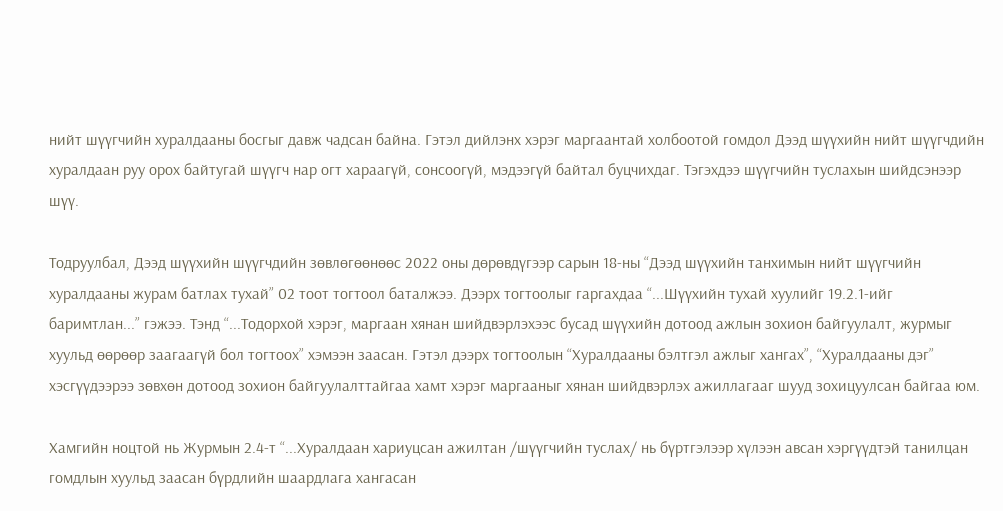нийт шүүгчийн хуралдааны босгыг давж чадсан байна. Гэтэл дийлэнх хэрэг маргаантай холбоотой гомдол Дээд шүүхийн нийт шүүгчдийн хуралдаан руу орох байтугай шүүгч нар огт хараагүй, сонсоогүй, мэдээгүй байтал буцчихдаг. Тэгэхдээ шүүгчийн туслахын шийдсэнээр шүү.

Тодруулбал, Дээд шүүхийн шүүгчдийн зөвлөгөөнөөс 2022 оны дөрөвдүгээр сарын 18-ны “Дээд шүүхийн танхимын нийт шүүгчийн хуралдааны журам батлах тухай” 02 тоот тогтоол баталжээ. Дээрх тогтоолыг гаргахдаа “...Шүүхийн тухай хуулийг 19.2.1-ийг баримтлан...” гэжээ. Тэнд “...Тодорхой хэрэг, маргаан хянан шийдвэрлэхээс бусад шүүхийн дотоод ажлын зохион байгуулалт, журмыг хуульд өөрөөр заагаагүй бол тогтоох” хэмээн заасан. Гэтэл дээрх тогтоолын “Хуралдааны бэлтгэл ажлыг хангах”, “Хуралдааны дэг” хэсгүүдээрээ зөвхөн дотоод зохион байгуулалттайгаа хамт хэрэг маргааныг хянан шийдвэрлэх ажиллагааг шууд зохицуулсан байгаа юм.

Хамгийн ноцтой нь Журмын 2.4-т “...Хуралдаан хариуцсан ажилтан /шүүгчийн туслах/ нь бүртгэлээр хүлээн авсан хэргүүдтэй танилцан гомдлын хуульд заасан бүрдлийн шаардлага хангасан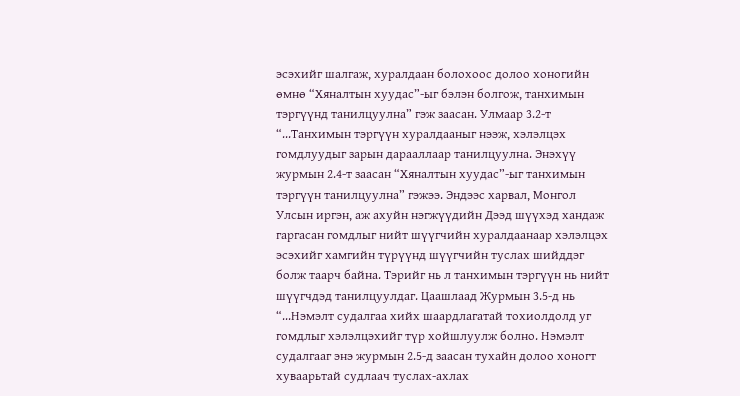эсэхийг шалгаж, хуралдаан болохоос долоо хоногийн өмнө “Хяналтын хуудас”-ыг бэлэн болгож, танхимын тэргүүнд танилцуулна” гэж заасан. Улмаар 3.2-т “...Танхимын тэргүүн хуралдааныг нээж, хэлэлцэх гомдлуудыг зарын дарааллаар танилцуулна. Энэхүү журмын 2.4-т заасан “Хяналтын хуудас”-ыг танхимын тэргүүн танилцуулна” гэжээ. Эндээс харвал, Монгол Улсын иргэн, аж ахуйн нэгжүүдийн Дээд шүүхэд хандаж гаргасан гомдлыг нийт шүүгчийн хуралдаанаар хэлэлцэх эсэхийг хамгийн түрүүнд шүүгчийн туслах шийддэг болж таарч байна. Тэрийг нь л танхимын тэргүүн нь нийт шүүгчдэд танилцуулдаг. Цаашлаад Журмын 3.5-д нь “...Нэмэлт судалгаа хийх шаардлагатай тохиолдолд уг гомдлыг хэлэлцэхийг түр хойшлуулж болно. Нэмэлт судалгааг энэ журмын 2.5-д заасан тухайн долоо хоногт хуваарьтай судлаач туслах-ахлах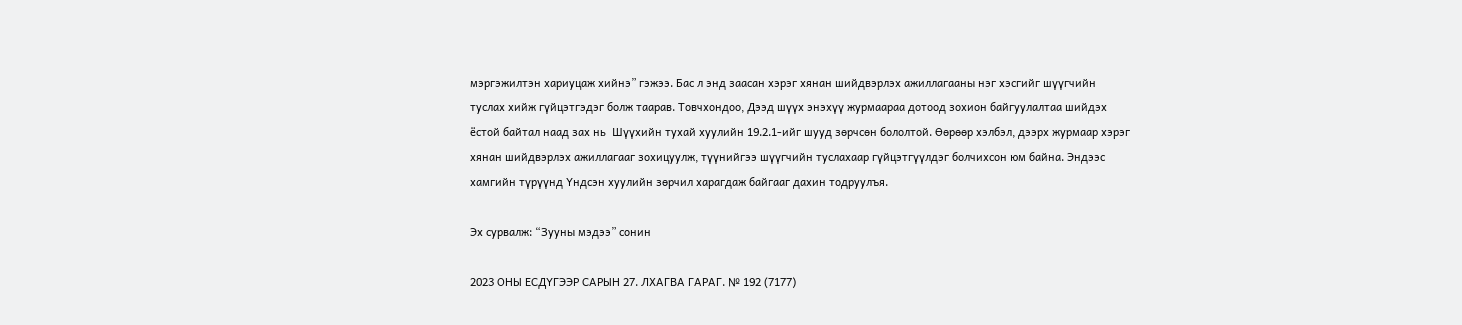мэргэжилтэн хариуцаж хийнэ” гэжээ. Бас л энд заасан хэрэг хянан шийдвэрлэх ажиллагааны нэг хэсгийг шүүгчийн туслах хийж гүйцэтгэдэг болж таарав. Товчхондоо, Дээд шүүх энэхүү журмаараа дотоод зохион байгуулалтаа шийдэх ёстой байтал наад зах нь  Шүүхийн тухай хуулийн 19.2.1-ийг шууд зөрчсөн бололтой. Өөрөөр хэлбэл, дээрх журмаар хэрэг хянан шийдвэрлэх ажиллагааг зохицуулж, түүнийгээ шүүгчийн туслахаар гүйцэтгүүлдэг болчихсон юм байна. Эндээс хамгийн түрүүнд Үндсэн хуулийн зөрчил харагдаж байгааг дахин тодруулъя.

Эх сурвалж: “Зууны мэдээ” сонин

2023 ОНЫ ЕСДҮГЭЭР САРЫН 27. ЛХАГВА ГАРАГ. № 192 (7177)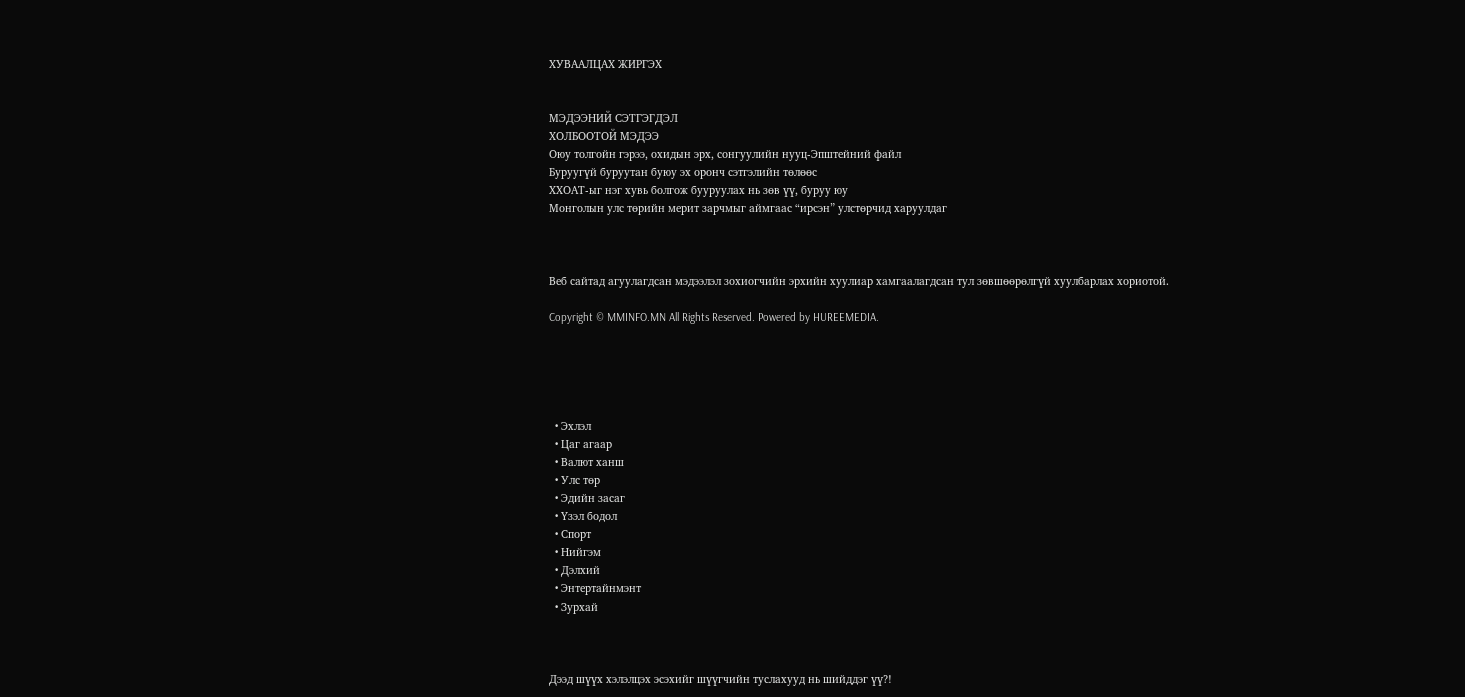ХУВААЛЦАХ ЖИРГЭХ


МЭДЭЭНИЙ СЭТГЭГДЭЛ
ХОЛБООТОЙ МЭДЭЭ
Оюу толгойн гэрээ, охидын эрх, сонгуулийн нууц-Эпштейний файл
Буруугүй буруутан буюу эх оронч сэтгэлийн төлөөс
ХХОАТ-ыг нэг хувь болгож бууруулах нь зөв үү, буруу юу
Монголын улс төрийн мерит зарчмыг аймгаас “ирсэн” улстөрчид харуулдаг



Веб сайтад агуулагдсан мэдээлэл зохиогчийн эрхийн хуулиар хамгаалагдсан тул зөвшөөрөлгүй хуулбарлах хориотой.

Copyright © MMINFO.MN All Rights Reserved. Powered by HUREEMEDIA.





  • Эхлэл
  • Цаг агаар
  • Валют ханш
  • Улс төр
  • Эдийн засаг
  • Үзэл бодол
  • Спорт
  • Нийгэм
  • Дэлхий
  • Энтертайнмэнт
  • Зурхай



Дээд шүүх хэлэлцэх эсэхийг шүүгчийн туслахууд нь шийддэг үү?!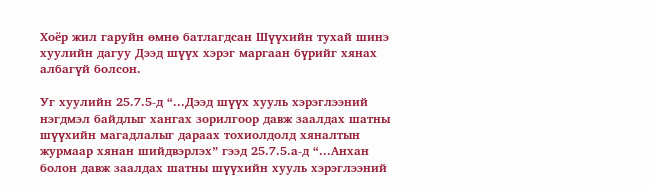Хоёр жил гаруйн өмнө батлагдсан Шүүхийн тухай шинэ хуулийн дагуу Дээд шүүх хэрэг маргаан бүрийг хянах албагүй болсон.

Уг хуулийн 25.7.5-д “...Дээд шүүх хууль хэрэглээний нэгдмэл байдлыг хангах зорилгоор давж заалдах шатны шүүхийн магадлалыг дараах тохиолдолд хяналтын журмаар хянан шийдвэрлэх” гээд 25.7.5.а-д “...Анхан болон давж заалдах шатны шүүхийн хууль хэрэглээний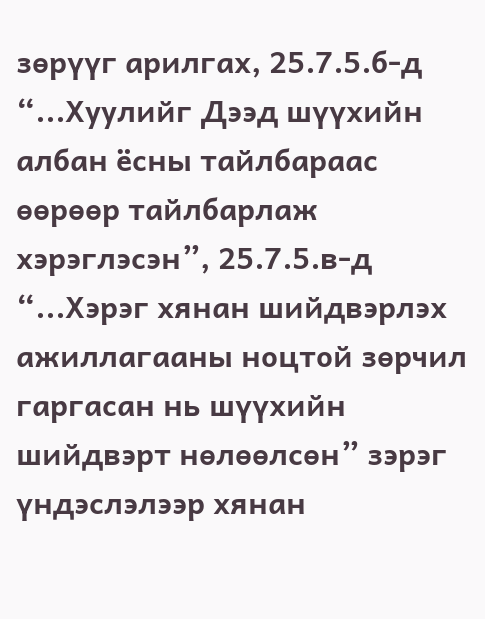зөрүүг арилгах, 25.7.5.б-д “...Хуулийг Дээд шүүхийн албан ёсны тайлбараас өөрөөр тайлбарлаж хэрэглэсэн”, 25.7.5.в-д “...Хэрэг хянан шийдвэрлэх ажиллагааны ноцтой зөрчил гаргасан нь шүүхийн шийдвэрт нөлөөлсөн” зэрэг үндэслэлээр хянан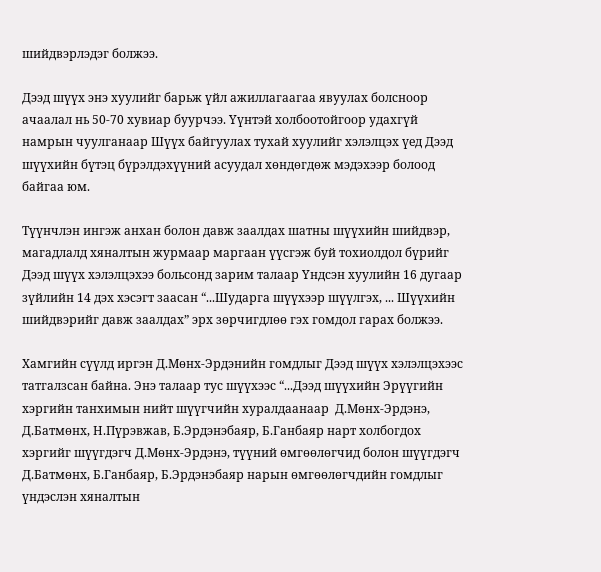шийдвэрлэдэг болжээ.

Дээд шүүх энэ хуулийг барьж үйл ажиллагаагаа явуулах болсноор ачаалал нь 50-70 хувиар буурчээ. Үүнтэй холбоотойгоор удахгүй намрын чуулганаар Шүүх байгуулах тухай хуулийг хэлэлцэх үед Дээд шүүхийн бүтэц бүрэлдэхүүний асуудал хөндөгдөж мэдэхээр болоод байгаа юм.

Түүнчлэн ингэж анхан болон давж заалдах шатны шүүхийн шийдвэр, магадлалд хяналтын журмаар маргаан үүсгэж буй тохиолдол бүрийг Дээд шүүх хэлэлцэхээ больсонд зарим талаар Үндсэн хуулийн 16 дугаар зүйлийн 14 дэх хэсэгт заасан “...Шударга шүүхээр шүүлгэх, ... Шүүхийн шийдвэрийг давж заалдах” эрх зөрчигдлөө гэх гомдол гарах болжээ.

Хамгийн сүүлд иргэн Д.Мөнх-Эрдэнийн гомдлыг Дээд шүүх хэлэлцэхээс татгалзсан байна. Энэ талаар тус шүүхээс “...Дээд шүүхийн Эрүүгийн хэргийн танхимын нийт шүүгчийн хуралдаанаар  Д.Мөнх-Эрдэнэ, Д.Батмөнх, Н.Пүрэвжав, Б.Эрдэнэбаяр, Б.Ганбаяр нарт холбогдох хэргийг шүүгдэгч Д.Мөнх-Эрдэнэ, түүний өмгөөлөгчид болон шүүгдэгч Д.Батмөнх, Б.Ганбаяр, Б.Эрдэнэбаяр нарын өмгөөлөгчдийн гомдлыг үндэслэн хяналтын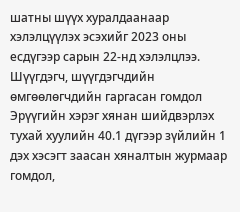шатны шүүх хуралдаанаар хэлэлцүүлэх эсэхийг 2023 оны есдүгээр сарын 22-нд хэлэлцлээ. Шүүгдэгч, шүүгдэгчдийн өмгөөлөгчдийн гаргасан гомдол Эрүүгийн хэрэг хянан шийдвэрлэх тухай хуулийн 40.1 дүгээр зүйлийн 1 дэх хэсэгт заасан хяналтын журмаар гомдол,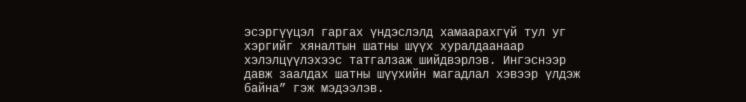эсэргүүцэл гаргах үндэслэлд хамаарахгүй тул уг хэргийг хяналтын шатны шүүх хуралдаанаар хэлэлцүүлэхээс татгалзаж шийдвэрлэв. Ингэснээр давж заалдах шатны шүүхийн магадлал хэвээр үлдэж байна” гэж мэдээлэв.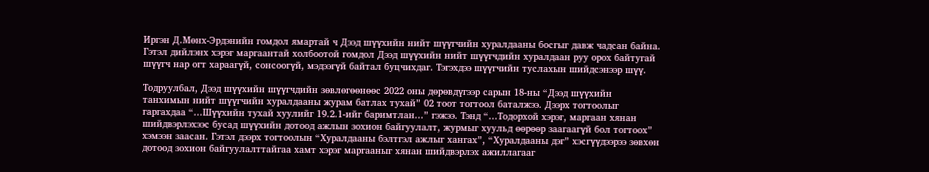Иргэн Д.Мөнх-Эрдэнийн гомдол ямартай ч Дээд шүүхийн нийт шүүгчийн хуралдааны босгыг давж чадсан байна. Гэтэл дийлэнх хэрэг маргаантай холбоотой гомдол Дээд шүүхийн нийт шүүгчдийн хуралдаан руу орох байтугай шүүгч нар огт хараагүй, сонсоогүй, мэдээгүй байтал буцчихдаг. Тэгэхдээ шүүгчийн туслахын шийдсэнээр шүү.

Тодруулбал, Дээд шүүхийн шүүгчдийн зөвлөгөөнөөс 2022 оны дөрөвдүгээр сарын 18-ны “Дээд шүүхийн танхимын нийт шүүгчийн хуралдааны журам батлах тухай” 02 тоот тогтоол баталжээ. Дээрх тогтоолыг гаргахдаа “...Шүүхийн тухай хуулийг 19.2.1-ийг баримтлан...” гэжээ. Тэнд “...Тодорхой хэрэг, маргаан хянан шийдвэрлэхээс бусад шүүхийн дотоод ажлын зохион байгуулалт, журмыг хуульд өөрөөр заагаагүй бол тогтоох” хэмээн заасан. Гэтэл дээрх тогтоолын “Хуралдааны бэлтгэл ажлыг хангах”, “Хуралдааны дэг” хэсгүүдээрээ зөвхөн дотоод зохион байгуулалттайгаа хамт хэрэг маргааныг хянан шийдвэрлэх ажиллагааг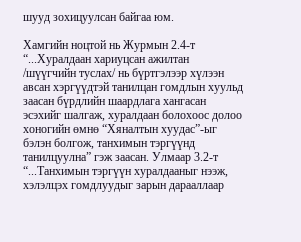шууд зохицуулсан байгаа юм.

Хамгийн ноцтой нь Журмын 2.4-т “...Хуралдаан хариуцсан ажилтан /шүүгчийн туслах/ нь бүртгэлээр хүлээн авсан хэргүүдтэй танилцан гомдлын хуульд заасан бүрдлийн шаардлага хангасан эсэхийг шалгаж, хуралдаан болохоос долоо хоногийн өмнө “Хяналтын хуудас”-ыг бэлэн болгож, танхимын тэргүүнд танилцуулна” гэж заасан. Улмаар 3.2-т “...Танхимын тэргүүн хуралдааныг нээж, хэлэлцэх гомдлуудыг зарын дарааллаар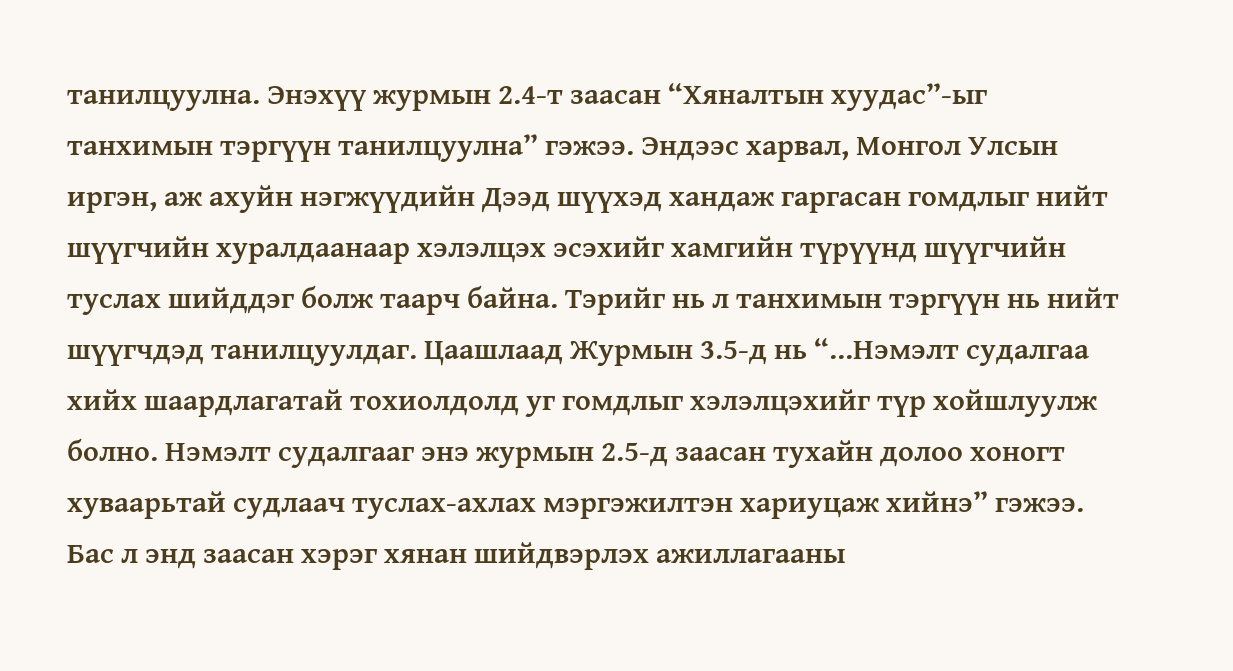танилцуулна. Энэхүү журмын 2.4-т заасан “Хяналтын хуудас”-ыг танхимын тэргүүн танилцуулна” гэжээ. Эндээс харвал, Монгол Улсын иргэн, аж ахуйн нэгжүүдийн Дээд шүүхэд хандаж гаргасан гомдлыг нийт шүүгчийн хуралдаанаар хэлэлцэх эсэхийг хамгийн түрүүнд шүүгчийн туслах шийддэг болж таарч байна. Тэрийг нь л танхимын тэргүүн нь нийт шүүгчдэд танилцуулдаг. Цаашлаад Журмын 3.5-д нь “...Нэмэлт судалгаа хийх шаардлагатай тохиолдолд уг гомдлыг хэлэлцэхийг түр хойшлуулж болно. Нэмэлт судалгааг энэ журмын 2.5-д заасан тухайн долоо хоногт хуваарьтай судлаач туслах-ахлах мэргэжилтэн хариуцаж хийнэ” гэжээ. Бас л энд заасан хэрэг хянан шийдвэрлэх ажиллагааны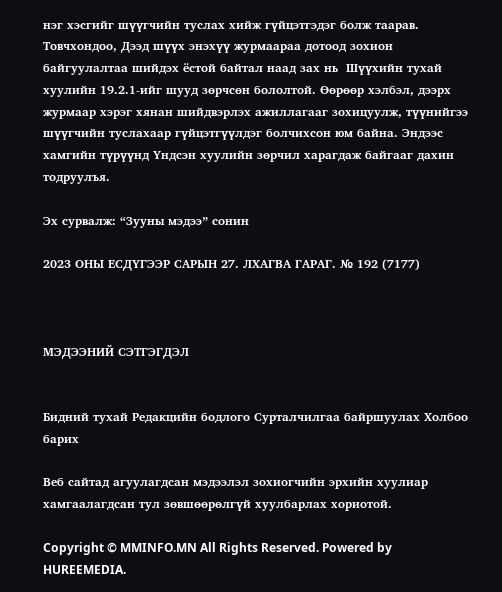нэг хэсгийг шүүгчийн туслах хийж гүйцэтгэдэг болж таарав. Товчхондоо, Дээд шүүх энэхүү журмаараа дотоод зохион байгуулалтаа шийдэх ёстой байтал наад зах нь  Шүүхийн тухай хуулийн 19.2.1-ийг шууд зөрчсөн бололтой. Өөрөөр хэлбэл, дээрх журмаар хэрэг хянан шийдвэрлэх ажиллагааг зохицуулж, түүнийгээ шүүгчийн туслахаар гүйцэтгүүлдэг болчихсон юм байна. Эндээс хамгийн түрүүнд Үндсэн хуулийн зөрчил харагдаж байгааг дахин тодруулъя.

Эх сурвалж: “Зууны мэдээ” сонин

2023 ОНЫ ЕСДҮГЭЭР САРЫН 27. ЛХАГВА ГАРАГ. № 192 (7177)



МЭДЭЭНИЙ СЭТГЭГДЭЛ


Бидний тухай Редакцийн бодлого Сурталчилгаа байршуулах Холбоо барих

Веб сайтад агуулагдсан мэдээлэл зохиогчийн эрхийн хуулиар хамгаалагдсан тул зөвшөөрөлгүй хуулбарлах хориотой.

Copyright © MMINFO.MN All Rights Reserved. Powered by HUREEMEDIA.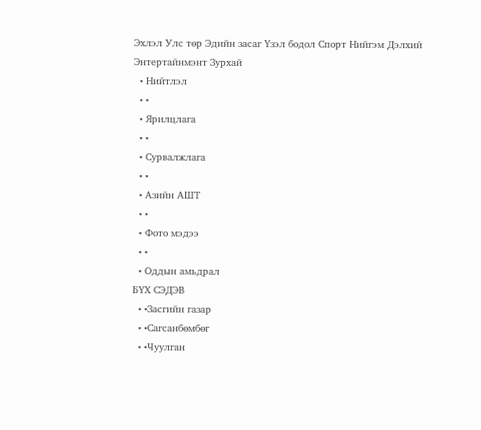Эхлэл Улс төр Эдийн засаг Үзэл бодол Спорт Нийгэм Дэлхий Энтертайнмэнт Зурхай
  • Нийтлэл
  • •
  • Ярилцлага
  • •
  • Сурвалжлага
  • •
  • Азийн АШТ
  • •
  • Фото мэдээ
  • •
  • Оддын амьдрал
БҮХ СЭДЭВ
  • •Засгийн газар
  • •Сагсанбөмбөг
  • •Чуулган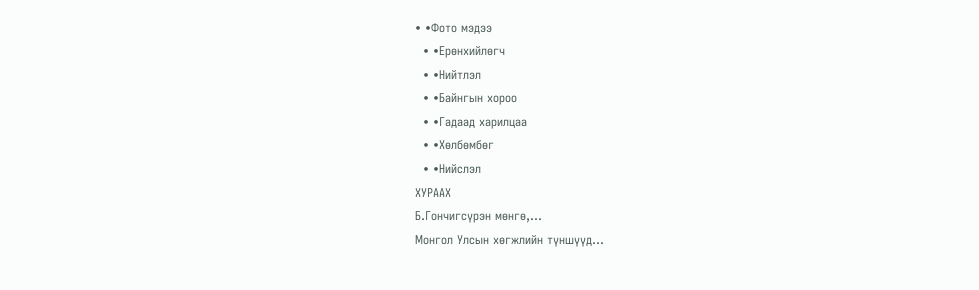• •Фото мэдээ
  • •Ерөнхийлөгч
  • •Нийтлэл
  • •Байнгын хороо
  • •Гадаад харилцаа
  • •Хөлбөмбөг
  • •Нийслэл
ХУРААХ
Б.Гончигсүрэн мөнгө,...
Монгол Улсын хөгжлийн түншүүд...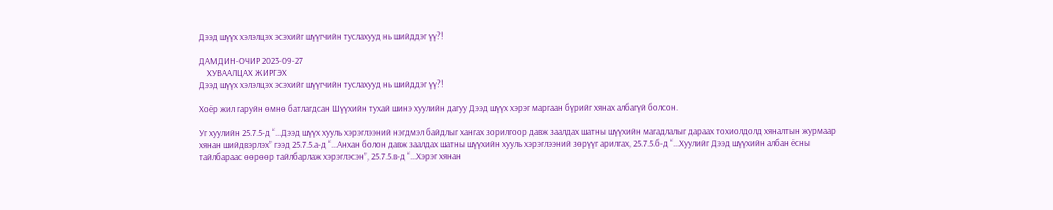Дээд шүүх хэлэлцэх эсэхийг шүүгчийн туслахууд нь шийддэг үү?!

ДАМДИН-ОЧИР 2023-09-27
    ХУВААЛЦАХ ЖИРГЭХ
Дээд шүүх хэлэлцэх эсэхийг шүүгчийн туслахууд нь шийддэг үү?!

Хоёр жил гаруйн өмнө батлагдсан Шүүхийн тухай шинэ хуулийн дагуу Дээд шүүх хэрэг маргаан бүрийг хянах албагүй болсон.

Уг хуулийн 25.7.5-д “...Дээд шүүх хууль хэрэглээний нэгдмэл байдлыг хангах зорилгоор давж заалдах шатны шүүхийн магадлалыг дараах тохиолдолд хяналтын журмаар хянан шийдвэрлэх” гээд 25.7.5.а-д “...Анхан болон давж заалдах шатны шүүхийн хууль хэрэглээний зөрүүг арилгах, 25.7.5.б-д “...Хуулийг Дээд шүүхийн албан ёсны тайлбараас өөрөөр тайлбарлаж хэрэглэсэн”, 25.7.5.в-д “...Хэрэг хянан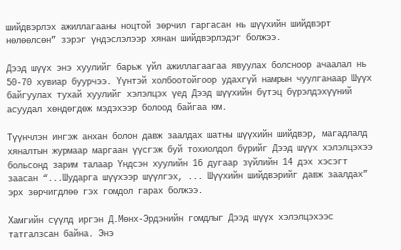шийдвэрлэх ажиллагааны ноцтой зөрчил гаргасан нь шүүхийн шийдвэрт нөлөөлсөн” зэрэг үндэслэлээр хянан шийдвэрлэдэг болжээ.

Дээд шүүх энэ хуулийг барьж үйл ажиллагаагаа явуулах болсноор ачаалал нь 50-70 хувиар буурчээ. Үүнтэй холбоотойгоор удахгүй намрын чуулганаар Шүүх байгуулах тухай хуулийг хэлэлцэх үед Дээд шүүхийн бүтэц бүрэлдэхүүний асуудал хөндөгдөж мэдэхээр болоод байгаа юм.

Түүнчлэн ингэж анхан болон давж заалдах шатны шүүхийн шийдвэр, магадлалд хяналтын журмаар маргаан үүсгэж буй тохиолдол бүрийг Дээд шүүх хэлэлцэхээ больсонд зарим талаар Үндсэн хуулийн 16 дугаар зүйлийн 14 дэх хэсэгт заасан “...Шударга шүүхээр шүүлгэх, ... Шүүхийн шийдвэрийг давж заалдах” эрх зөрчигдлөө гэх гомдол гарах болжээ.

Хамгийн сүүлд иргэн Д.Мөнх-Эрдэнийн гомдлыг Дээд шүүх хэлэлцэхээс татгалзсан байна. Энэ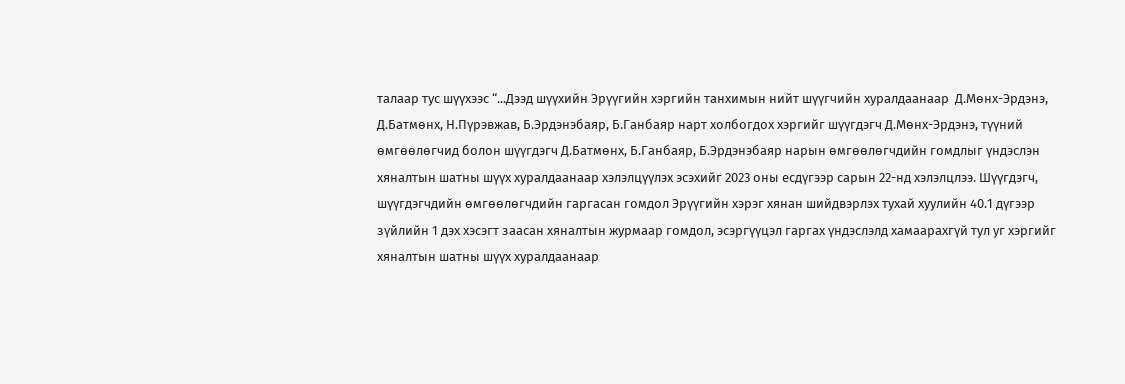талаар тус шүүхээс “...Дээд шүүхийн Эрүүгийн хэргийн танхимын нийт шүүгчийн хуралдаанаар  Д.Мөнх-Эрдэнэ, Д.Батмөнх, Н.Пүрэвжав, Б.Эрдэнэбаяр, Б.Ганбаяр нарт холбогдох хэргийг шүүгдэгч Д.Мөнх-Эрдэнэ, түүний өмгөөлөгчид болон шүүгдэгч Д.Батмөнх, Б.Ганбаяр, Б.Эрдэнэбаяр нарын өмгөөлөгчдийн гомдлыг үндэслэн хяналтын шатны шүүх хуралдаанаар хэлэлцүүлэх эсэхийг 2023 оны есдүгээр сарын 22-нд хэлэлцлээ. Шүүгдэгч, шүүгдэгчдийн өмгөөлөгчдийн гаргасан гомдол Эрүүгийн хэрэг хянан шийдвэрлэх тухай хуулийн 40.1 дүгээр зүйлийн 1 дэх хэсэгт заасан хяналтын журмаар гомдол, эсэргүүцэл гаргах үндэслэлд хамаарахгүй тул уг хэргийг хяналтын шатны шүүх хуралдаанаар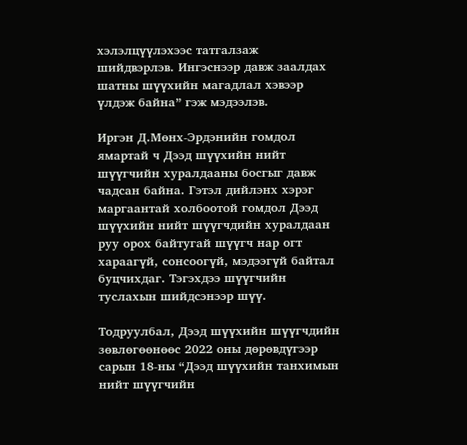хэлэлцүүлэхээс татгалзаж шийдвэрлэв. Ингэснээр давж заалдах шатны шүүхийн магадлал хэвээр үлдэж байна” гэж мэдээлэв.

Иргэн Д.Мөнх-Эрдэнийн гомдол ямартай ч Дээд шүүхийн нийт шүүгчийн хуралдааны босгыг давж чадсан байна. Гэтэл дийлэнх хэрэг маргаантай холбоотой гомдол Дээд шүүхийн нийт шүүгчдийн хуралдаан руу орох байтугай шүүгч нар огт хараагүй, сонсоогүй, мэдээгүй байтал буцчихдаг. Тэгэхдээ шүүгчийн туслахын шийдсэнээр шүү.

Тодруулбал, Дээд шүүхийн шүүгчдийн зөвлөгөөнөөс 2022 оны дөрөвдүгээр сарын 18-ны “Дээд шүүхийн танхимын нийт шүүгчийн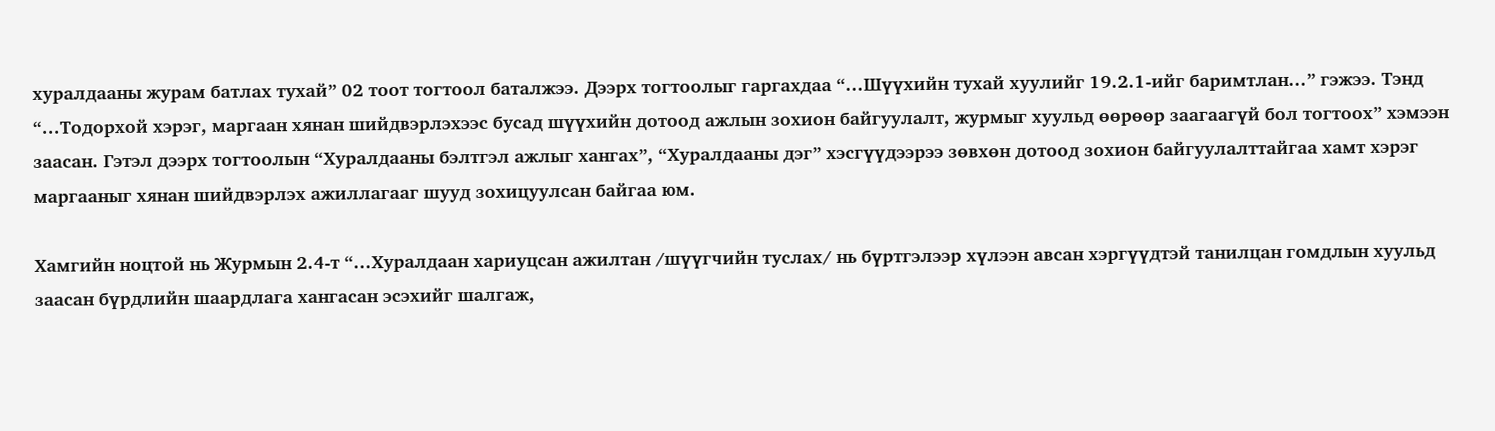хуралдааны журам батлах тухай” 02 тоот тогтоол баталжээ. Дээрх тогтоолыг гаргахдаа “...Шүүхийн тухай хуулийг 19.2.1-ийг баримтлан...” гэжээ. Тэнд “...Тодорхой хэрэг, маргаан хянан шийдвэрлэхээс бусад шүүхийн дотоод ажлын зохион байгуулалт, журмыг хуульд өөрөөр заагаагүй бол тогтоох” хэмээн заасан. Гэтэл дээрх тогтоолын “Хуралдааны бэлтгэл ажлыг хангах”, “Хуралдааны дэг” хэсгүүдээрээ зөвхөн дотоод зохион байгуулалттайгаа хамт хэрэг маргааныг хянан шийдвэрлэх ажиллагааг шууд зохицуулсан байгаа юм.

Хамгийн ноцтой нь Журмын 2.4-т “...Хуралдаан хариуцсан ажилтан /шүүгчийн туслах/ нь бүртгэлээр хүлээн авсан хэргүүдтэй танилцан гомдлын хуульд заасан бүрдлийн шаардлага хангасан эсэхийг шалгаж,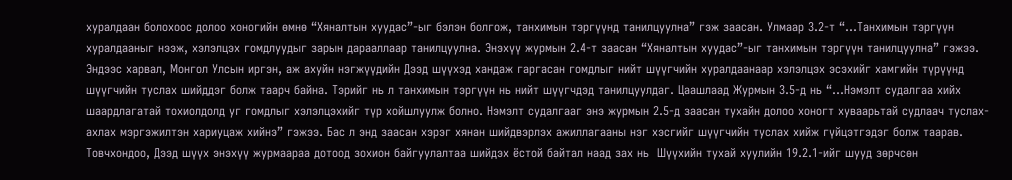хуралдаан болохоос долоо хоногийн өмнө “Хяналтын хуудас”-ыг бэлэн болгож, танхимын тэргүүнд танилцуулна” гэж заасан. Улмаар 3.2-т “...Танхимын тэргүүн хуралдааныг нээж, хэлэлцэх гомдлуудыг зарын дарааллаар танилцуулна. Энэхүү журмын 2.4-т заасан “Хяналтын хуудас”-ыг танхимын тэргүүн танилцуулна” гэжээ. Эндээс харвал, Монгол Улсын иргэн, аж ахуйн нэгжүүдийн Дээд шүүхэд хандаж гаргасан гомдлыг нийт шүүгчийн хуралдаанаар хэлэлцэх эсэхийг хамгийн түрүүнд шүүгчийн туслах шийддэг болж таарч байна. Тэрийг нь л танхимын тэргүүн нь нийт шүүгчдэд танилцуулдаг. Цаашлаад Журмын 3.5-д нь “...Нэмэлт судалгаа хийх шаардлагатай тохиолдолд уг гомдлыг хэлэлцэхийг түр хойшлуулж болно. Нэмэлт судалгааг энэ журмын 2.5-д заасан тухайн долоо хоногт хуваарьтай судлаач туслах-ахлах мэргэжилтэн хариуцаж хийнэ” гэжээ. Бас л энд заасан хэрэг хянан шийдвэрлэх ажиллагааны нэг хэсгийг шүүгчийн туслах хийж гүйцэтгэдэг болж таарав. Товчхондоо, Дээд шүүх энэхүү журмаараа дотоод зохион байгуулалтаа шийдэх ёстой байтал наад зах нь  Шүүхийн тухай хуулийн 19.2.1-ийг шууд зөрчсөн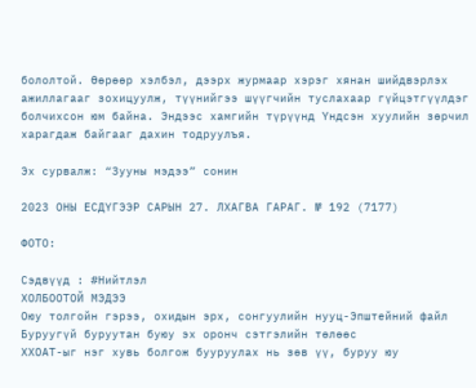бололтой. Өөрөөр хэлбэл, дээрх журмаар хэрэг хянан шийдвэрлэх ажиллагааг зохицуулж, түүнийгээ шүүгчийн туслахаар гүйцэтгүүлдэг болчихсон юм байна. Эндээс хамгийн түрүүнд Үндсэн хуулийн зөрчил харагдаж байгааг дахин тодруулъя.

Эх сурвалж: “Зууны мэдээ” сонин

2023 ОНЫ ЕСДҮГЭЭР САРЫН 27. ЛХАГВА ГАРАГ. № 192 (7177)

ФОТО:

Сэдвүүд : #Нийтлэл
ХОЛБООТОЙ МЭДЭЭ
Оюу толгойн гэрээ, охидын эрх, сонгуулийн нууц-Эпштейний файл
Буруугүй буруутан буюу эх оронч сэтгэлийн төлөөс
ХХОАТ-ыг нэг хувь болгож бууруулах нь зөв үү, буруу юу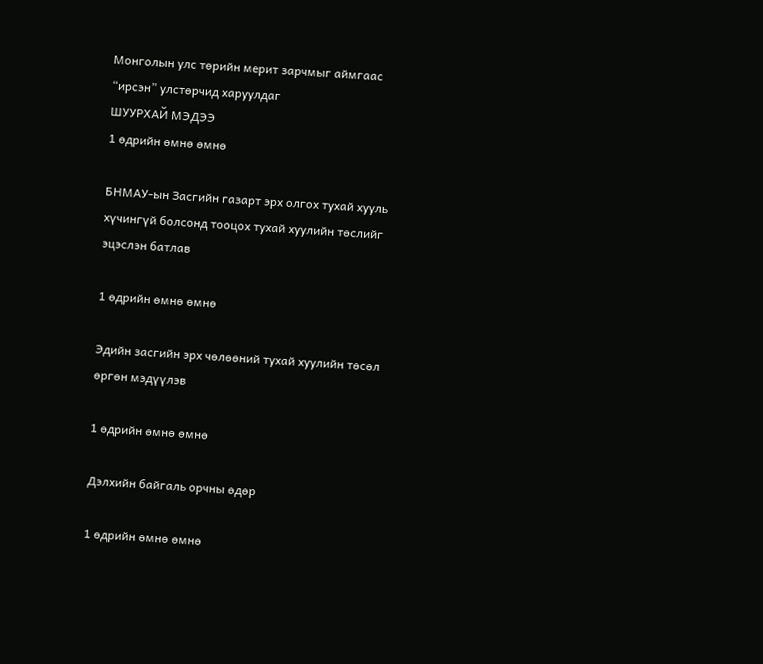Монголын улс төрийн мерит зарчмыг аймгаас “ирсэн” улстөрчид харуулдаг
ШУУРХАЙ МЭДЭЭ
1 өдрийн өмнө өмнө

БНМАУ-ын Засгийн газарт эрх олгох тухай хууль хүчингүй болсонд тооцох тухай хуулийн төслийг эцэслэн батлав

1 өдрийн өмнө өмнө

Эдийн засгийн эрх чөлөөний тухай хуулийн төсөл өргөн мэдүүлэв

1 өдрийн өмнө өмнө

Дэлхийн байгаль орчны өдөр

1 өдрийн өмнө өмнө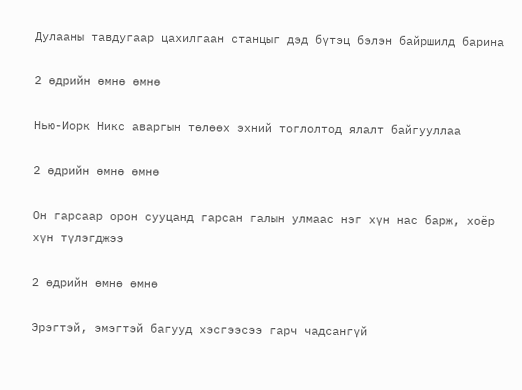Дулааны тавдугаар цахилгаан станцыг дэд бүтэц бэлэн байршилд барина

2 өдрийн өмнө өмнө

Нью-Иорк Никс аваргын төлөөх эхний тоглолтод ялалт байгууллаа

2 өдрийн өмнө өмнө

Он гарсаар орон сууцанд гарсан галын улмаас нэг хүн нас барж, хоёр хүн түлэгджээ

2 өдрийн өмнө өмнө

Эрэгтэй, эмэгтэй багууд хэсгээсээ гарч чадсангүй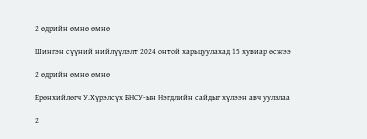2 өдрийн өмнө өмнө

Шингэн сүүний нийлүүлэлт 2024 онтой харьцуулахад 15 хувиар өсжээ

2 өдрийн өмнө өмнө

Ерөнхийлөгч У.Хүрэлсүх БНСУ-ын Нэгдлийн сайдыг хүлээн авч уулзлаа

2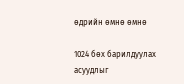өдрийн өмнө өмнө

1024 бөх барилдуулах асуудлыг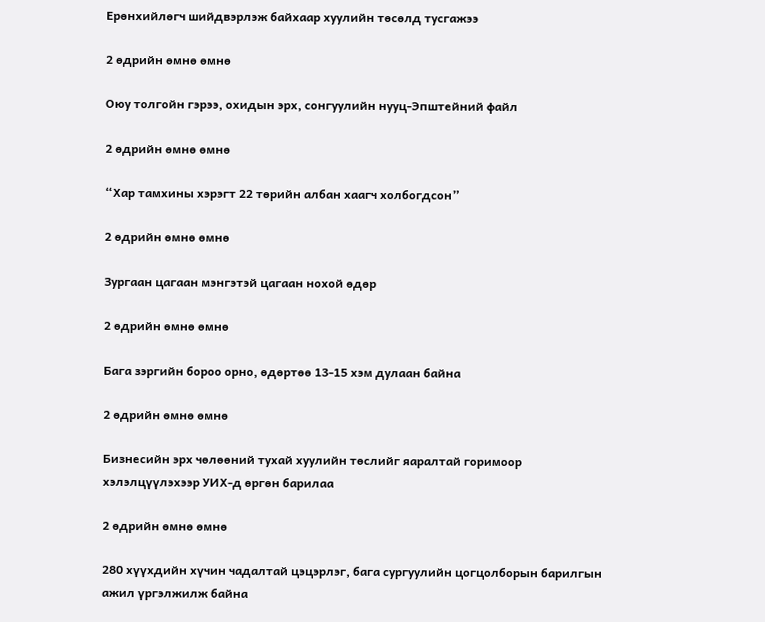Ерөнхийлөгч шийдвэрлэж байхаар хуулийн төсөлд тусгажээ

2 өдрийн өмнө өмнө

Оюу толгойн гэрээ, охидын эрх, сонгуулийн нууц-Эпштейний файл

2 өдрийн өмнө өмнө

“Хар тамхины хэрэгт 22 төрийн албан хаагч холбогдсон”

2 өдрийн өмнө өмнө

Зургаан цагаан мэнгэтэй цагаан нохой өдөр

2 өдрийн өмнө өмнө

Бага зэргийн бороо орно, өдөртөө 13-15 хэм дулаан байна

2 өдрийн өмнө өмнө

Бизнесийн эрх чөлөөний тухай хуулийн төслийг яаралтай горимоор хэлэлцүүлэхээр УИХ-д өргөн барилаа

2 өдрийн өмнө өмнө

280 хүүхдийн хүчин чадалтай цэцэрлэг, бага сургуулийн цогцолборын барилгын ажил үргэлжилж байна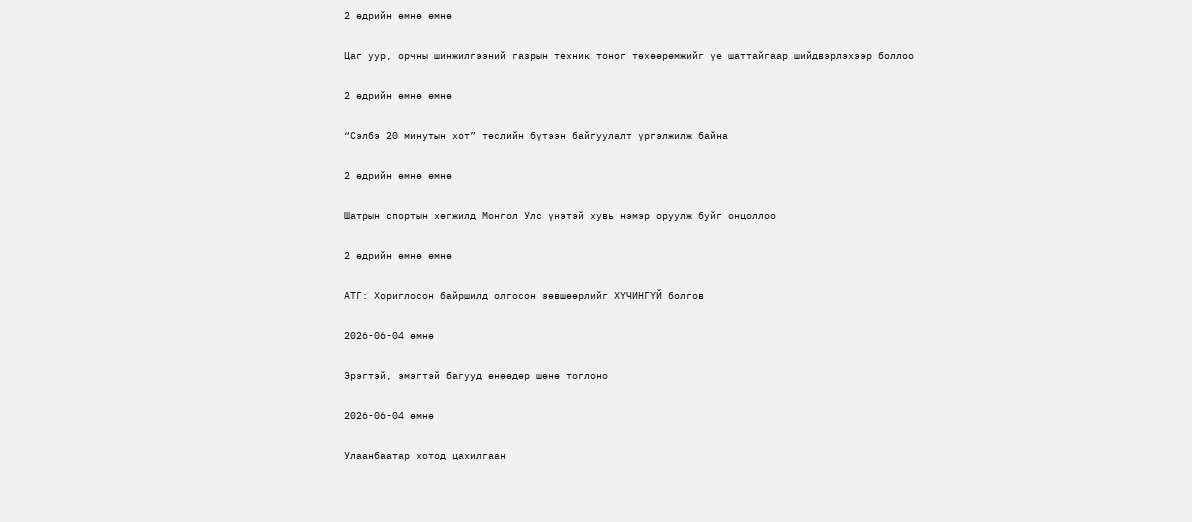2 өдрийн өмнө өмнө

Цаг уур, орчны шинжилгээний газрын техник тоног төхөөрөмжийг үе шаттайгаар шийдвэрлэхээр боллоо

2 өдрийн өмнө өмнө

“Сэлбэ 20 минутын хот” төслийн бүтээн байгуулалт үргэлжилж байна

2 өдрийн өмнө өмнө

Шатрын спортын хөгжилд Монгол Улс үнэтэй хувь нэмэр оруулж буйг онцоллоо

2 өдрийн өмнө өмнө

АТГ: Хориглосон байршилд олгосон зөвшөөрлийг ХҮЧИНГҮЙ болгов

2026-06-04 өмнө

Эрэгтэй, эмэгтэй багууд өнөөдөр шөнө тоглоно

2026-06-04 өмнө

Улаанбаатар хотод цахилгаан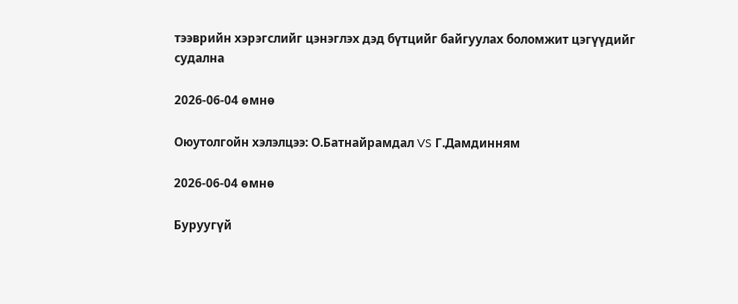тээврийн хэрэгслийг цэнэглэх дэд бүтцийг байгуулах боломжит цэгүүдийг судална

2026-06-04 өмнө

Оюутолгойн хэлэлцээ: О.Батнайрамдал VS Г.Дамдинням

2026-06-04 өмнө

Буруугүй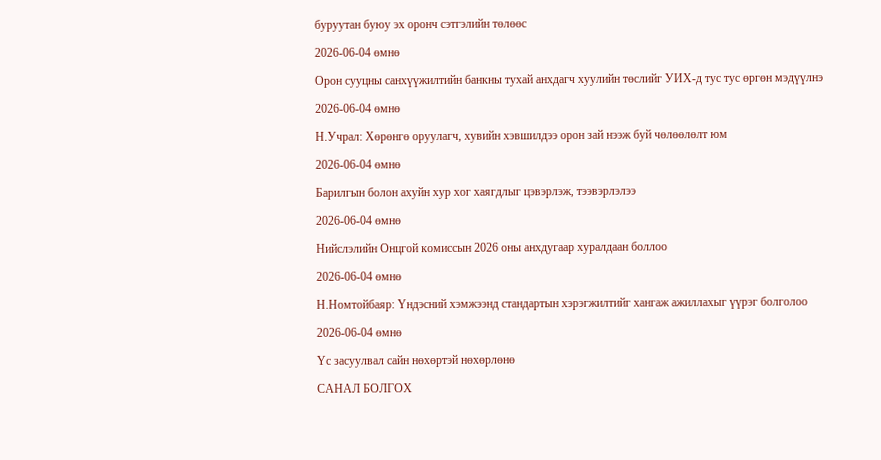буруутан буюу эх оронч сэтгэлийн төлөөс

2026-06-04 өмнө

Орон сууцны санхүүжилтийн банкны тухай анхдагч хуулийн төслийг УИХ-д тус тус өргөн мэдүүлнэ

2026-06-04 өмнө

Н.Учрал: Хөрөнгө оруулагч, хувийн хэвшилдээ орон зай нээж буй чөлөөлөлт юм

2026-06-04 өмнө

Барилгын болон ахуйн хур хог хаягдлыг цэвэрлэж, тээвэрлэлээ

2026-06-04 өмнө

Нийслэлийн Онцгой комиссын 2026 оны анхдугаар хуралдаан боллоо

2026-06-04 өмнө

Н.Номтойбаяр: Үндэсний хэмжээнд стандартын хэрэгжилтийг хангаж ажиллахыг үүрэг болголоо

2026-06-04 өмнө

Үс засуулвал сайн нөхөртэй нөхөрлөнө

САНАЛ БОЛГОХ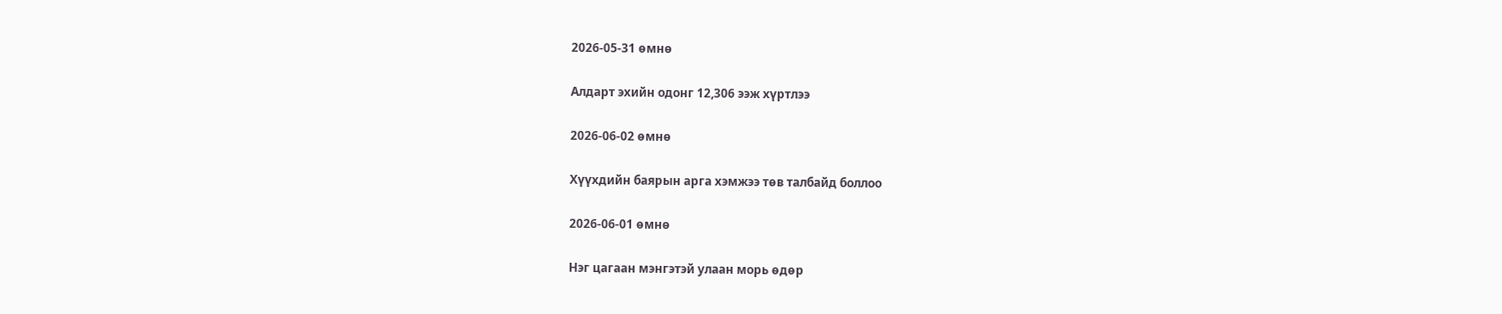2026-05-31 өмнө

Алдарт эхийн одонг 12,306 ээж хүртлээ

2026-06-02 өмнө

Хүүхдийн баярын арга хэмжээ төв талбайд боллоо

2026-06-01 өмнө

Нэг цагаан мэнгэтэй улаан морь өдөр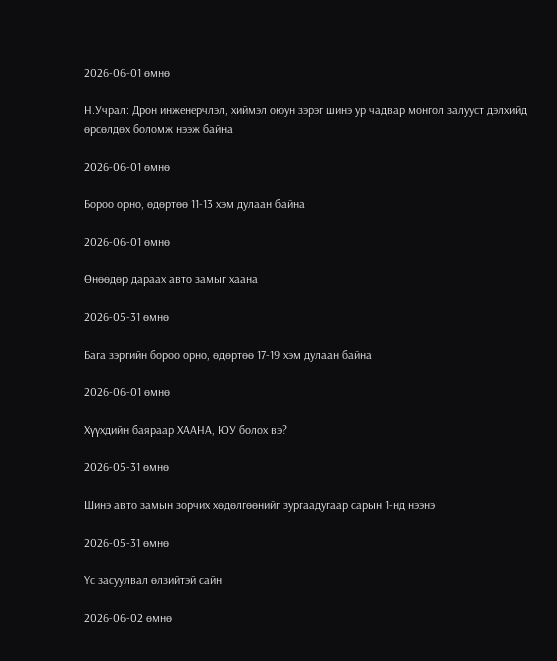2026-06-01 өмнө

Н.Учрал: Дрон инженерчлэл, хиймэл оюун зэрэг шинэ ур чадвар монгол залууст дэлхийд өрсөлдөх боломж нээж байна

2026-06-01 өмнө

Бороо орно, өдөртөө 11-13 хэм дулаан байна

2026-06-01 өмнө

Өнөөдөр дараах авто замыг хаана

2026-05-31 өмнө

Бага зэргийн бороо орно, өдөртөө 17-19 хэм дулаан байна

2026-06-01 өмнө

Хүүхдийн баяраар ХААНА, ЮУ болох вэ?

2026-05-31 өмнө

Шинэ авто замын зорчих хөдөлгөөнийг зургаадугаар сарын 1-нд нээнэ

2026-05-31 өмнө

Үс засуулвал өлзийтэй сайн

2026-06-02 өмнө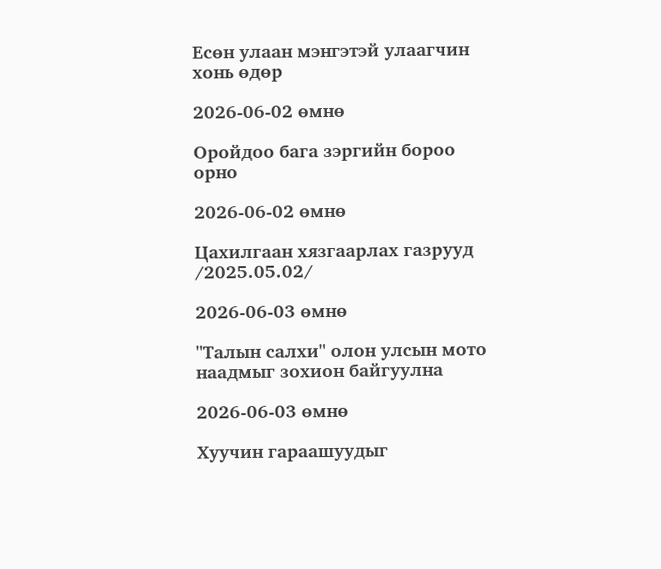Есөн улаан мэнгэтэй улаагчин хонь өдөр

2026-06-02 өмнө

Оройдоо бага зэргийн бороо орно

2026-06-02 өмнө

Цахилгаан хязгаарлах газрууд /2025.05.02/

2026-06-03 өмнө

"Талын салхи" олон улсын мото наадмыг зохион байгуулна

2026-06-03 өмнө

Хуучин гараашуудыг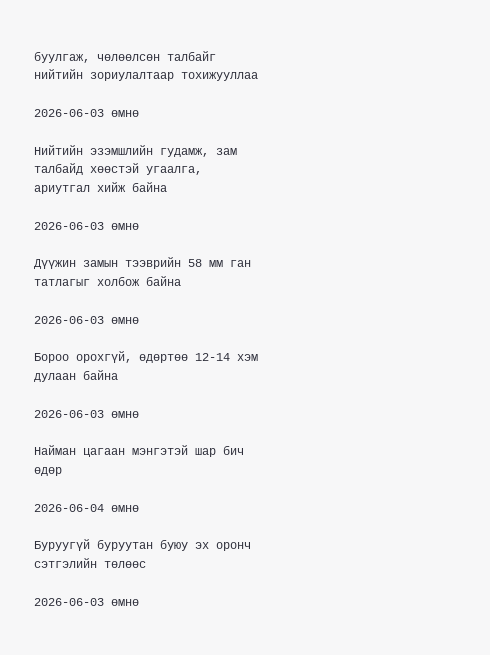буулгаж, чөлөөлсөн талбайг нийтийн зориулалтаар тохижууллаа

2026-06-03 өмнө

Нийтийн эзэмшлийн гудамж, зам талбайд хөөстэй угаалга, ариутгал хийж байна

2026-06-03 өмнө

Дүүжин замын тээврийн 58 мм ган татлагыг холбож байна

2026-06-03 өмнө

Бороо орохгүй, өдөртөө 12-14 хэм дулаан байна

2026-06-03 өмнө

Найман цагаан мэнгэтэй шар бич өдөр

2026-06-04 өмнө

Буруугүй буруутан буюу эх оронч сэтгэлийн төлөөс

2026-06-03 өмнө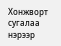Хонжворт сугалаа нэрээр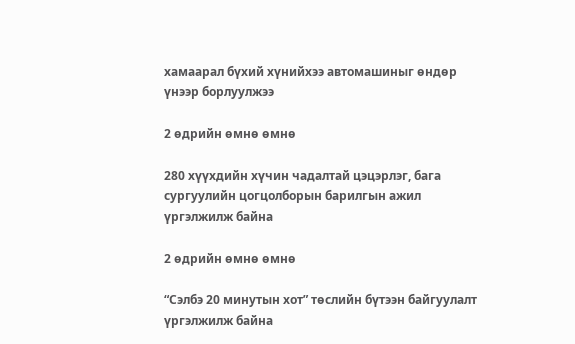хамаарал бүхий хүнийхээ автомашиныг өндөр үнээр борлуулжээ

2 өдрийн өмнө өмнө

280 хүүхдийн хүчин чадалтай цэцэрлэг, бага сургуулийн цогцолборын барилгын ажил үргэлжилж байна

2 өдрийн өмнө өмнө

“Сэлбэ 20 минутын хот” төслийн бүтээн байгуулалт үргэлжилж байна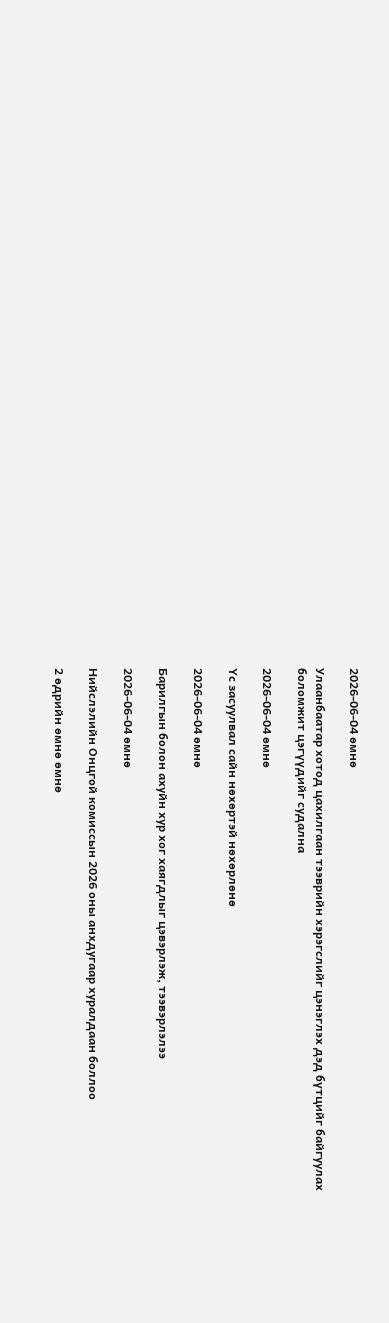2026-06-04 өмнө

Улаанбаатар хотод цахилгаан тээврийн хэрэгслийг цэнэглэх дэд бүтцийг байгуулах боломжит цэгүүдийг судална

2026-06-04 өмнө

Үс засуулвал сайн нөхөртэй нөхөрлөнө

2026-06-04 өмнө

Барилгын болон ахуйн хур хог хаягдлыг цэвэрлэж, тээвэрлэлээ

2026-06-04 өмнө

Нийслэлийн Онцгой комиссын 2026 оны анхдугаар хуралдаан боллоо

2 өдрийн өмнө өмнө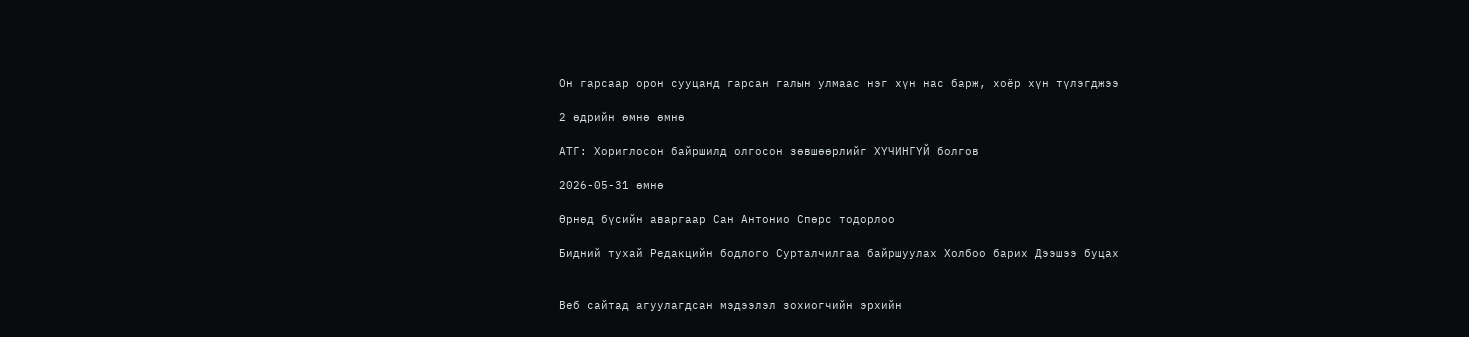Он гарсаар орон сууцанд гарсан галын улмаас нэг хүн нас барж, хоёр хүн түлэгджээ

2 өдрийн өмнө өмнө

АТГ: Хориглосон байршилд олгосон зөвшөөрлийг ХҮЧИНГҮЙ болгов

2026-05-31 өмнө

Өрнөд бүсийн аваргаар Сан Антонио Спөрс тодорлоо

Бидний тухай Редакцийн бодлого Сурталчилгаа байршуулах Холбоо барих Дээшээ буцах


Веб сайтад агуулагдсан мэдээлэл зохиогчийн эрхийн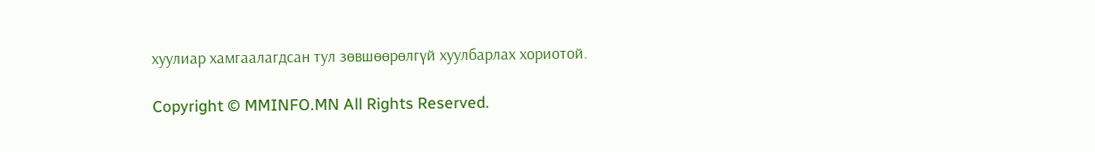хуулиар хамгаалагдсан тул зөвшөөрөлгүй хуулбарлах хориотой.

Copyright © MMINFO.MN All Rights Reserved.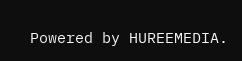Powered by HUREEMEDIA.